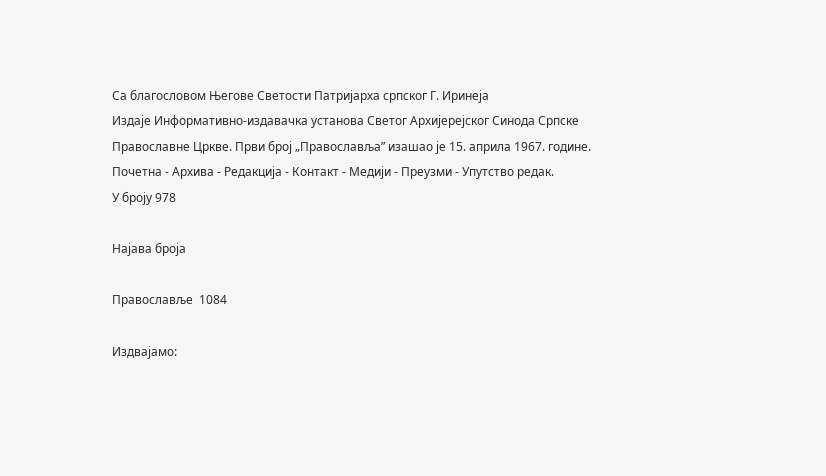Са благословом Његове Светости Патријарха српског Г. Иринејa
Издаје Информативно-издавачка установа Светог Архијерејског Синода Српске Православне Цркве. Први број „Православља” изашао је 15. априла 1967. године.
Почетна - Архива - Редакција - Контакт - Медији - Преузми - Упутство редак.
У броју 978

Најава броја

Православље  1084

Издвајамо: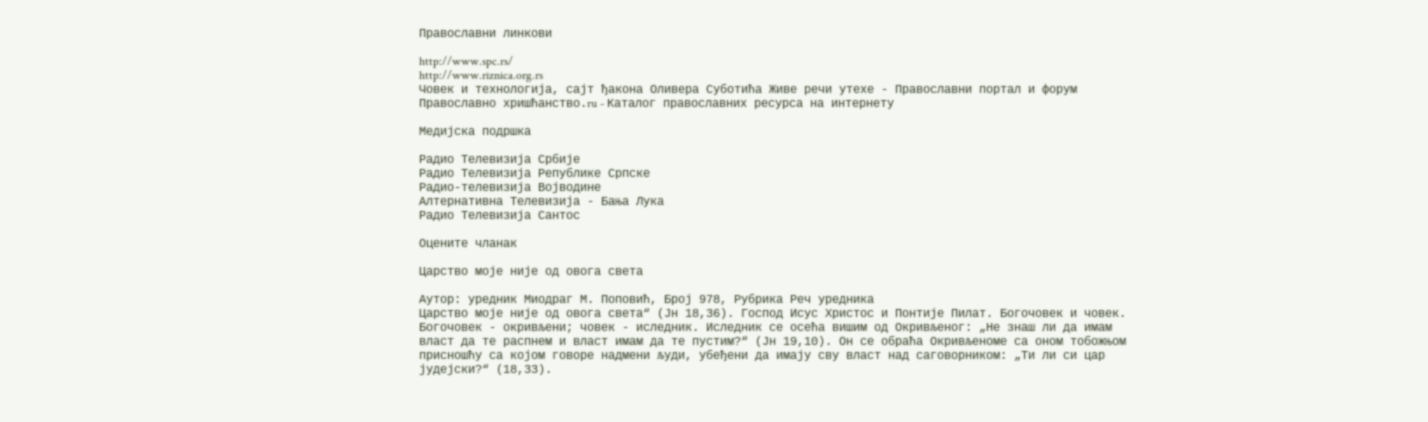Православни линкови

http://www.spc.rs/
http://www.riznica.org.rs
Човек и технологија, сајт ђакона Оливера Суботића Живе речи утехе - Православни портал и форум
Православно хришћанство.ru - Каталог православних ресурса на интернету

Медијска подршка

Радио Телевизија Србије
Радио Телевизија Републике Српске
Радио-телевизијa Војводинe
Алтернативна Телевизија - Бања Лука
Радио Телевизија Сантос

Оцените чланак

Царство моје није од овога света

Аутор: уредник Миодраг М. Поповић, Број 978, Рубрика Реч уредника
Царство моје није од овога света“ (Јн 18,36). Господ Исус Христос и Понтије Пилат. Богочовек и човек. Богочовек - окривљени; човек - иследник. Иследник се осећа вишим од Окривљеног: „Не знаш ли да имам власт да те распнем и власт имам да те пустим?“ (Јн 19,10). Он се обраћа Окривљеноме са оном тобожњом присношћу са којом говоре надмени људи, убеђени да имају сву власт над саговорником: „Ти ли си цар јудејски?“ (18,33).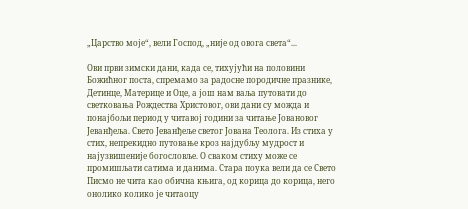„Царство моје“, вели Господ, „није од овога света“...

Ови први зимски дани, када се, тихујући на половини Божићног поста, спремамо за радосне породичне празнике, Детинце, Материце и Оце, а још нам ваља путовати до светковања Рождества Христовог, ови дани су можда и понајбољи период у читавој години за читање Јовановог Јеванђеља. Свето Јеванђеље светог Јована Теолога. Из стиха у стих, непрекидно путовање кроз најдубљу мудрост и најузвишеније богословље. О сваком стиху може се промишљати сатима и данима. Стара поука вели да се Свето Писмо не чита као обична књига, од корица до корица, него онолико колико је читаоцу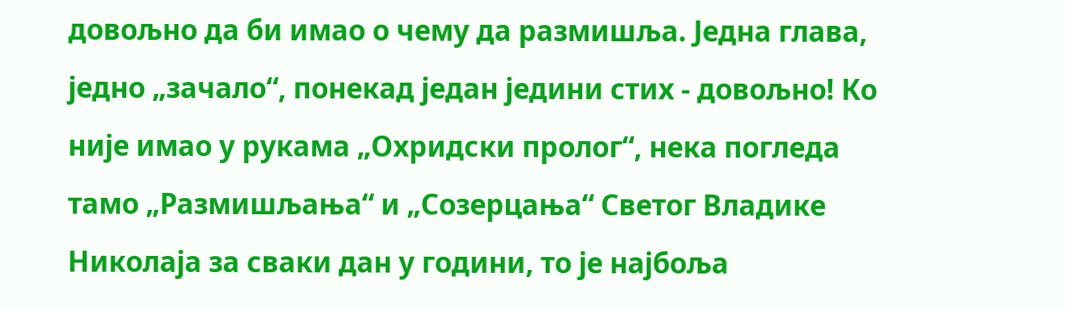довољно да би имао о чему да размишља. Једна глава, једно „зачало“, понекад један једини стих - довољно! Ко није имао у рукама „Охридски пролог“, нека погледа тамо „Размишљања“ и „Созерцања“ Светог Владике Николаја за сваки дан у години, то је најбоља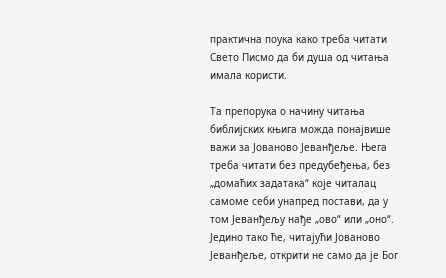практична поука како треба читати Свето Писмо да би душа од читања имала користи.

Та препорука о начину читања библијских књига можда понајвише важи за Јованово Јеванђеље. Њега треба читати без предубеђења, без „домаћих задатака“ које читалац самоме себи унапред постави, да у том Јеванђељу нађе „ово“ или „оно“. Једино тако ће, читајући Јованово Јеванђеље, открити не само да је Бог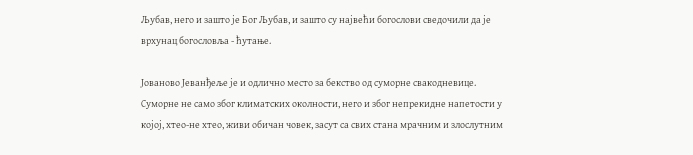Љубав, него и зашто је Бог Љубав, и зашто су највећи богослови сведочили да је врхунац богословља - ћутање.

Јованово Јеванђеље је и одлично место за бекство од суморне свакодневице. Суморне не само због климатских околности, него и због непрекидне напетости у којој, хтео-не хтео, живи обичан човек, засут са свих стана мрачним и злослутним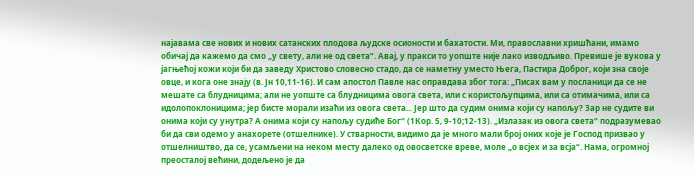најавама све нових и нових сатанских плодова људске осионости и бахатости. Ми, православни хришћани, имамо обичај да кажемо да смо „у свету, али не од света“. Авај, у пракси то уопште није лако изводљиво. Превише је вукова у јагњећој кожи који би да заведу Христово словесно стадо, да се наметну уместо Њега, Пастира Доброг, који зна своје овце, и кога оне знају (в. Јн 10,11-16). И сам апостол Павле нас оправдава због тога: „Писах вам у посланици да се не мешате са блудницима; али не уопште са блудницима овога света, или с користољупцима, или са отимачима, или са идолопоклоницима; јер бисте морали изаћи из овога света... Јер што да судим онима који су напољу? Зар не судите ви онима који су унутра? А онима који су напољу судиће Бог“ (1Кор. 5, 9-10;12-13). „Излазак из овога света“ подразумевао би да сви одемо у анахорете (отшелнике). У стварности, видимо да је много мали број оних које је Господ призвао у отшелништво, да се, усамљени на неком месту далеко од овосветске вреве, моле „о всјех и за всја“. Нама, огромној преосталој већини, додељено је да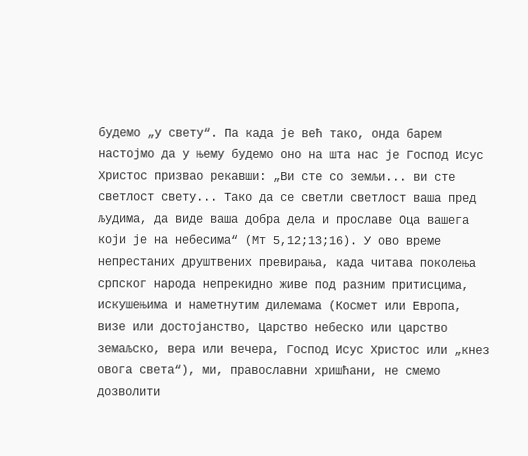будемо „у свету“. Па када је већ тако, онда барем настојмо да у њему будемо оно на шта нас је Господ Исус Христос призвао рекавши: „Ви сте со земљи... ви сте светлост свету... Тако да се светли светлост ваша пред људима, да виде ваша добра дела и прославе Оца вашега који је на небесима“ (Мт 5,12;13;16). У ово време непрестаних друштвених превирања, када читава поколења српског народа непрекидно живе под разним притисцима, искушењима и наметнутим дилемама (Космет или Европа, визе или достојанство, Царство небеско или царство земаљско, вера или вечера, Господ Исус Христос или „кнез овога света“), ми, православни хришћани, не смемо дозволити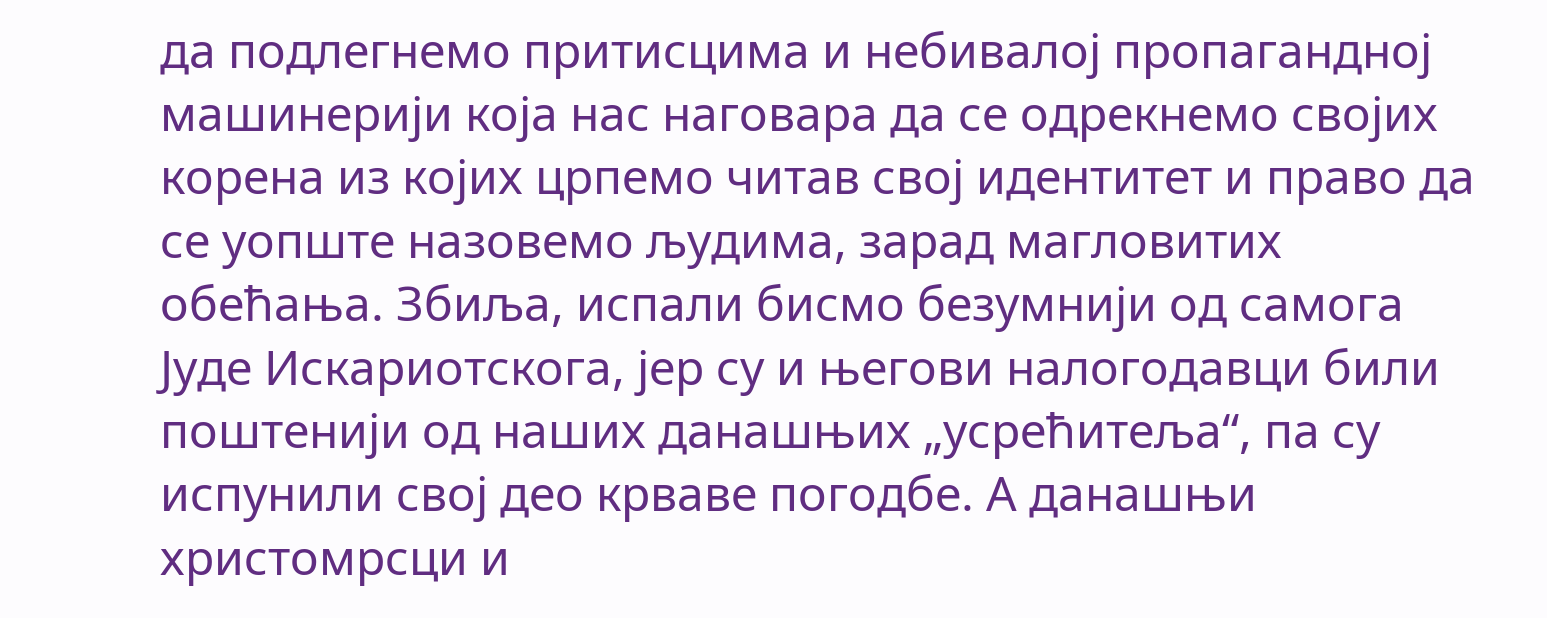да подлегнемо притисцима и небивалој пропагандној машинерији која нас наговара да се одрекнемо својих корена из којих црпемо читав свој идентитет и право да се уопште назовемо људима, зарад магловитих обећања. Збиља, испали бисмо безумнији од самога Јуде Искариотскога, јер су и његови налогодавци били поштенији од наших данашњих „усрећитеља“, па су испунили свој део крваве погодбе. А данашњи христомрсци и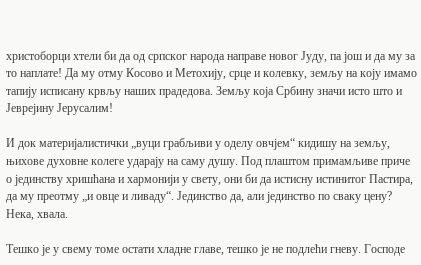христоборци хтели би да од српског народа направе новог Јуду, па још и да му за то наплате! Да му отму Косово и Метохију, срце и колевку, земљу на коју имамо тапију исписану крвљу наших прадедова. Земљу која Србину значи исто што и Јеврејину Јерусалим!

И док материјалистички „вуци грабљиви у оделу овчјем“ кидишу на земљу, њихове духовне колеге ударају на саму душу. Под плаштом примамљиве приче о јединству хришћана и хармонији у свету, они би да истисну истинитог Пастира, да му преотму „и овце и ливаду“. Јединство да, али јединство по сваку цену? Нека, хвала.

Тешко је у свему томе остати хладне главе, тешко је не подлећи гневу. Господе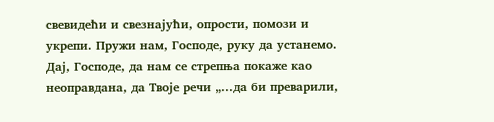свевидећи и свезнајући, опрости, помози и укрепи. Пружи нам, Господе, руку да устанемо. Дај, Господе, да нам се стрепња покаже као неоправдана, да Твоје речи „...да би преварили,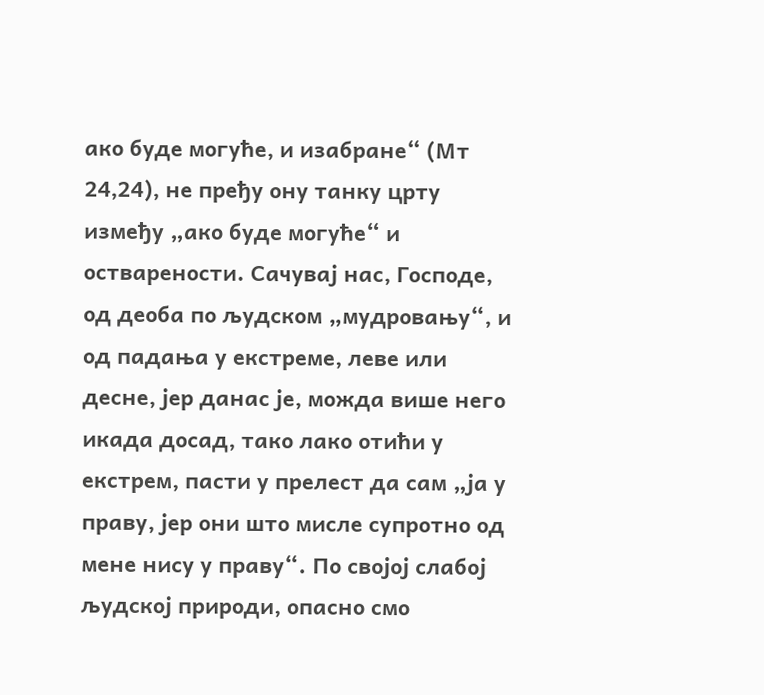ако буде могуће, и изабране“ (Мт 24,24), не пређу ону танку црту између „ако буде могуће“ и остварености. Сачувај нас, Господе, од деоба по људском „мудровању“, и од падања у екстреме, леве или десне, јер данас је, можда више него икада досад, тако лако отићи у екстрем, пасти у прелест да сам „ја у праву, јер они што мисле супротно од мене нису у праву“. По својој слабој људској природи, опасно смо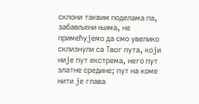склони таквим поделама па, забављени њима, не примећујемо да смо увелико склизнули са Твог пута, који није пут екстрема, него пут златне средине; пут на коме нити је глава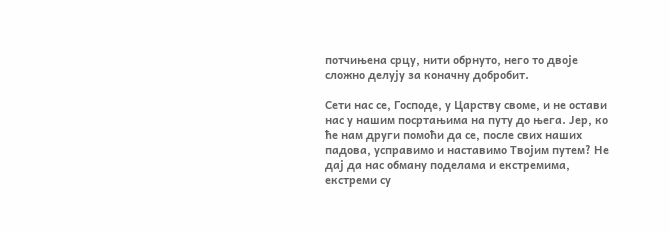потчињена срцу, нити обрнуто, него то двоје сложно делују за коначну добробит.

Сети нас се, Господе, у Царству своме, и не остави нас у нашим посртањима на путу до њега. Јер, ко ће нам други помоћи да се, после свих наших падова, усправимо и наставимо Твојим путем? Не дај да нас обману поделама и екстремима, екстреми су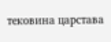тековина царстава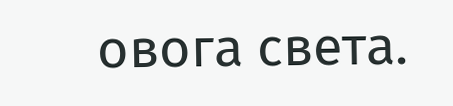овога света.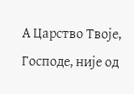А Царство Твоје, Господе, није од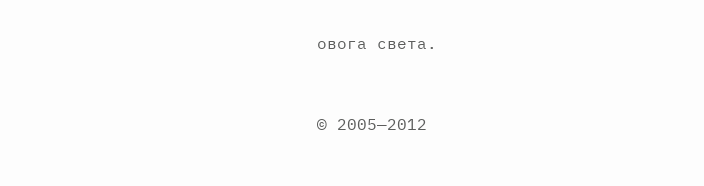овога света.


© 2005—2012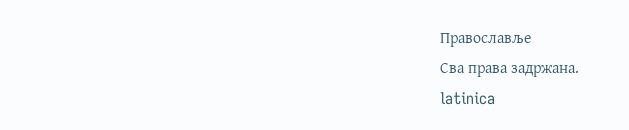Православље
Сва права задржана.
latinica